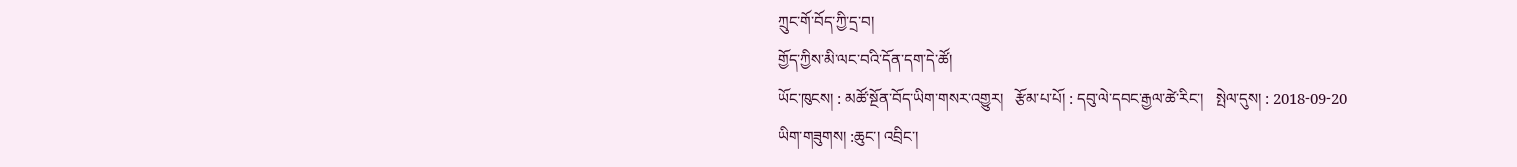ཀྲུང་གོ་བོད་ཀྱི་དྲ་བ།
གྱོད་ཀྱིས་མི་ལང་བའི་དོན་དག་དེ་ཚོ།
ཡོང་ཁུངས། : མཚོ་སྔོན་བོད་ཡིག་གསར་འགྱུར།   རྩོམ་པ་པོ། : དབུ་ལེ་དབང་རྒྱལ་ཚེ་རིང་།   སྤེལ་དུས། : 2018-09-20
ཡིག་གཟུགས། :ཆུང་། འབྲིང་།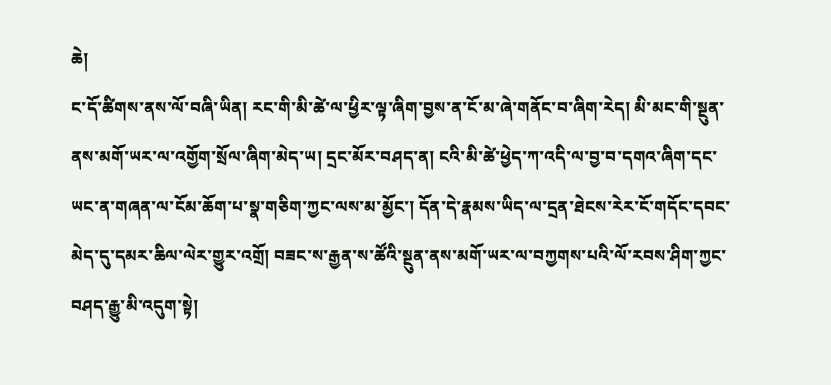ཆེ།
ང་དོ་ཚིགས་ནས་ལོ་བཞི་ཡིན། རང་གི་མི་ཚེ་ལ་ཕྱིར་ལྟ་ཞིག་བྱས་ན་ངོ་མ་ཞེ་གནོང་བ་ཞིག་རེད། མི་མང་གི་སྔུན་ནས་མགོ་ཡར་ལ་འགྱོག་སྲོལ་ཞིག་མེད་ཡ། དྲང་མོར་བཤད་ན། ངའི་མི་ཚེ་ཕྱེད་ཀ་འདི་ལ་བྱ་བ་དགའ་ཞིག་དང་ཡང་ན་གཞན་ལ་ངོམ་ཆོག་པ་སྣ་གཅིག་ཀྱང་ལས་མ་མྱོང་། དོན་དེ་རྣམས་ཡིད་ལ་དྲན་ཐེངས་རེར་ངོ་གདོང་དབང་མེད་དུ་དམར་ཆིལ་ལེར་གྱུར་འགྲོ། བཟང་ས་རྒྱན་ས་ཚོའི་སྔུན་ནས་མགོ་ཡར་ལ་བཀྱགས་པའི་ལོ་རབས་ཤིག་ཀྱང་བཤད་རྒྱུ་མི་འདུག་སྟེ།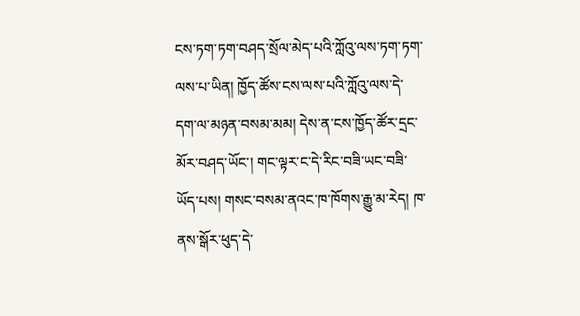ངས་ཏག་ཏག་བཤད་སྲོལ་མེད་པའི་ཀློའུ་ལས་ཏག་ཏག་ལས་པ་ཡིན། ཁྱོད་ཚོས་ངས་ལས་པའི་ཀློའུ་ལས་དེ་དག་ལ་མཉན་བསམ་མམ། དེས་ན་ངས་ཁྱོད་ཚོར་དྲང་མོར་བཤད་ཡོང་། གང་ལྟར་ང་དེ་རིང་བཟི་ཡང་བཟི་ཡོད་པས། གསང་བསམ་ནའང་ཁ་ཁོགས་རྒྱུ་མ་རེད། ཁ་ནས་སྒོར་ཕུད་དེ་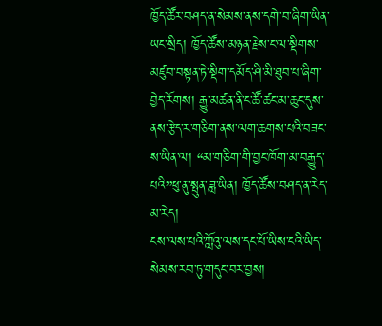ཁྱོད་ཚོར་བཤད་ན་སེམས་ནས་དགེ་བ་ཞིག་ཡིན་ཡང་སྲིད། ཁྱོད་ཚོས་མཉན་རྗེས་ང་ལ་སྡིགས་མཛུབ་བསྟན་ཏེ་སྡིག་དམོད་ཤི་མི་ཐུབ་པ་ཞིག་བྱེད་རོགས། རྒྱུ་མཚན་ནི་ང་ཚོ་ཚང་མ་ཆུང་དུས་ནས་རྩེད་ར་གཅིག་ནས་ལག་ཆགས་པའི་བཟང་ས་ཡིན་ལ། “མ་གཅིག་གི་བྱང་ཁོག་མ་བརྒྱུད་པའི”ཕུ་ནུ་སྤུན་ཟླ་ཡིན། ཁྱོད་ཚོས་བཤད་ན་རེད་མ་རེད།
ངས་ལས་པའི་ཀློའུ་ལས་དང་པོ་ཡིས་ངའི་ཡིད་སེམས་རབ་ཏུ་གདུང་བར་བྱས།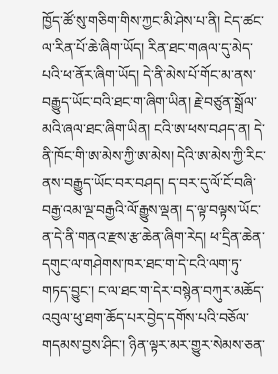ཁྱོད་ཚོ་སུ་གཅིག་གིས་ཀྱང་མི་ཤེས་པ་ནི། ངེད་ཚང་ལ་རིན་པོ་ཆེ་ཞིག་ཡོད། རིན་ཐང་གཞལ་དུ་མེད་པའི་ཕ་ནོར་ཞིག་ཡོད། དེ་ནི་མེས་པོ་གོང་མ་ནས་བརྒྱུད་ཡོང་བའི་ཐང་ག་ཞིག་ཡིན། རྗེ་བཙུན་སྒྲོལ་མའི་ཞལ་ཐང་ཞིག་ཡིན། ངའི་ཨ་ཕས་བཤད་ན། དེ་ནི་ཁོང་གི་ཨ་མེས་ཀྱི་ཨ་མེས། དེའི་ཨ་མེས་ཀྱི་རིང་ནས་བརྒྱུད་ཡོང་བར་བཤད། ད་བར་དུ་ལོ་ངོ་བཞི་བརྒྱ་འམ་ལྔ་བརྒྱའི་ལོ་རྒྱུས་ལྡན། ད་ལྟ་བལྟས་ཡོང་ན་དེ་ནི་གནའ་རྫས་རྩ་ཆེན་ཞིག་རེད། ཕ་དྲིན་ཆེན་དགུང་ལ་གཤེགས་ཁར་ཐང་ག་དེ་ངའི་ལག་ཏུ་གཏད་བྱུང་། ང་ལ་ཐང་ག་དེར་བསྙེན་བཀུར་མཆོད་འབུལ་ཕུ་ཐག་ཆོད་པར་བྱེད་དགོས་པའི་བཅོལ་གདམས་བྱས་ཤིང་། ཉིན་ལྟར་མར་གྱུར་སེམས་ཅན་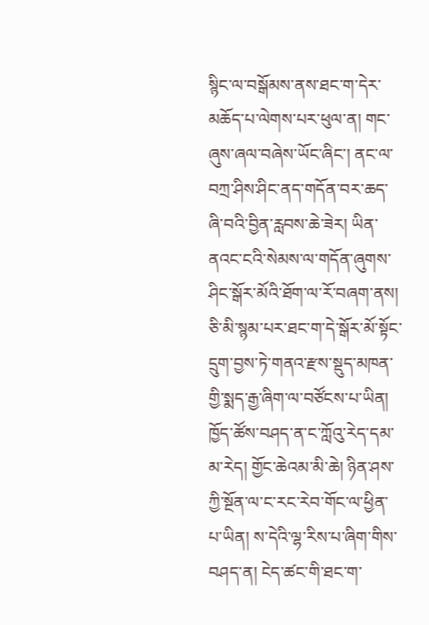སྙིང་ལ་བསྒོམས་ནས་ཐང་ག་དེར་མཆོད་པ་ལེགས་པར་ཕུལ་ན། གང་ཞུས་ཞལ་བཞེས་ཡོང་ཞིང་། ནང་ལ་བཀྲ་ཤིས་ཤིང་ནད་གདོན་བར་ཆད་ཞི་བའི་བྱིན་རླབས་ཆེ་ཟེར། ཡིན་ནའང་ངའི་སེམས་ལ་གདོན་ཞུགས་ཤིང་སྒོར་མོའི་ཐོག་ལ་རོ་བཞག་ནས། ཅི་མི་སྙམ་པར་ཐང་ག་དེ་སྒོར་མོ་སྟོང་དྲུག་བྱས་ཏེ་གནའ་རྫས་སྡུད་མཁན་གྱི་སྨད་རྒྱ་ཞིག་ལ་བཙོངས་པ་ཡིན། ཁྱོད་ཚོས་བཤད་ན་ང་ཀློའུ་རེད་དམ་མ་རེད། གྱོང་ཆེའམ་མི་ཆེ། ཉིན་ཤས་ཀྱི་སྔོན་ལ་ང་རང་རེབ་གོང་ལ་ཕྱིན་པ་ཡིན། ས་དེའི་ལྷ་རིས་པ་ཞིག་གིས་བཤད་ན། ངེད་ཚང་གི་ཐང་ག་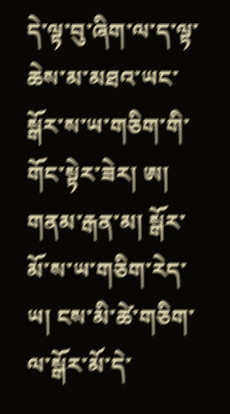དེ་ལྟ་བུ་ཞིག་ལ་ད་ལྟ་ཆེས་མ་མཐའ་ཡང་སྒོར་ས་ཡ་གཅིག་གི་གོང་སྟེར་ཟེར། ཨ། གནམ་རྒན་མ། སྒོར་མོ་ས་ཡ་གཅིག་རེད་ཡ། ངས་མི་ཚེ་གཅིག་ལ་སྒོར་མོ་དེ་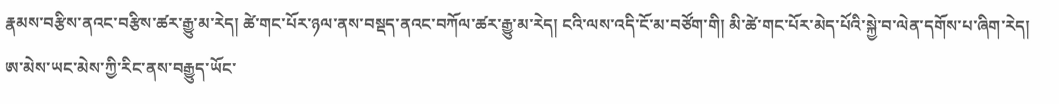རྣམས་བརྩིས་ནའང་བརྩིས་ཚར་རྒྱུ་མ་རེད། ཚེ་གང་པོར་ཉལ་ནས་བསྡད་ནའང་བཀོལ་ཚར་རྒྱུ་མ་རེད། ངའི་ལས་འདི་ངོ་མ་བཙོག་གི། མི་ཚེ་གང་པོར་མེད་པོའི་སྐྱེ་བ་ལེན་དགོས་པ་ཞིག་རེད། ཨ་མེས་ཡང་མེས་ཀྱི་རིང་ནས་བརྒྱུད་ཡོང་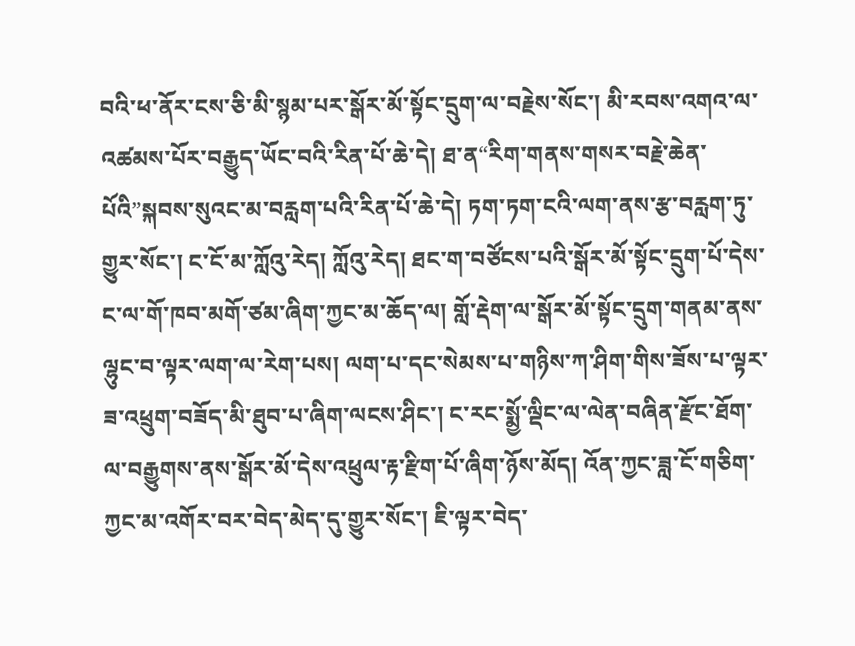བའི་ཕ་ནོར་ངས་ཅི་མི་སྙམ་པར་སྒོར་མོ་སྟོང་དྲུག་ལ་བརྗེས་སོང་། མི་རབས་འགའ་ལ་འཚམས་པོར་བརྒྱུད་ཡོང་བའི་རིན་པོ་ཆེ་དེ། ཐ་ན“རིག་གནས་གསར་བརྗེ་ཆེན་པོའི”སྐབས་སུའང་མ་བརླག་པའི་རིན་པོ་ཆེ་དེ། ཏག་ཏག་ངའི་ལག་ནས་རྩ་བརླག་ཏུ་གྱུར་སོང་། ང་ངོ་མ་ཀློའུ་རེད། ཀློའུ་རེད། ཐང་ག་བཙོངས་པའི་སྒོར་མོ་སྟོང་དྲུག་པོ་དེས་ང་ལ་གོ་ཁབ་མགོ་ཙམ་ཞིག་ཀྱང་མ་ཆོད་ལ། གློ་རྡེག་ལ་སྒོར་མོ་སྟོང་དྲུག་གནམ་ནས་ལྷུང་བ་ལྟར་ལག་ལ་རེག་པས། ལག་པ་དང་སེམས་པ་གཉིས་ཀ་ཤིག་གིས་ཟོས་པ་ལྟར་ཟ་འཕྲུག་བཟོད་མི་ཐུབ་པ་ཞིག་ལངས་ཤིང་། ང་རང་སྨྱོ་ལྡིང་ལ་ལེན་བཞིན་རྫོང་ཐོག་ལ་བརྒྱུགས་ནས་སྒོར་མོ་དེས་འཕྲུལ་རྟ་རྫིག་པོ་ཞིག་ཉོས་མོད། འོན་ཀྱང་ཟླ་ངོ་གཅིག་ཀྱང་མ་འགོར་བར་བེད་མེད་དུ་གྱུར་སོང་། ཇི་ལྟར་བེད་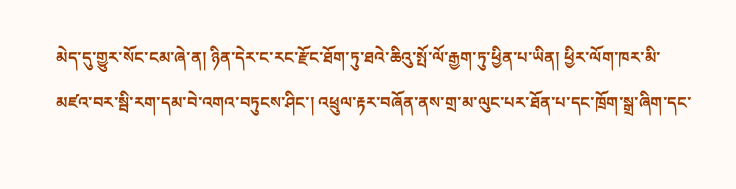མེད་དུ་གྱུར་སོང་ངམ་ཞེ་ན། ཉིན་དེར་ང་རང་རྫོང་ཐོག་ཏུ་ཐའེ་ཆིའུ་སྤོ་ལོ་རྒྱག་ཏུ་ཕྱིན་པ་ཡིན། ཕྱིར་ལོག་ཁར་མི་མཛའ་བར་སྦི་རག་དམ་བེ་འགའ་བཏུངས་ཤིང་། འཕྲུལ་རྟར་བཞོན་ནས་གྲ་མ་ལུང་པར་ཐོན་པ་དང་ཁྲོག་སྒྲ་ཞིག་དང་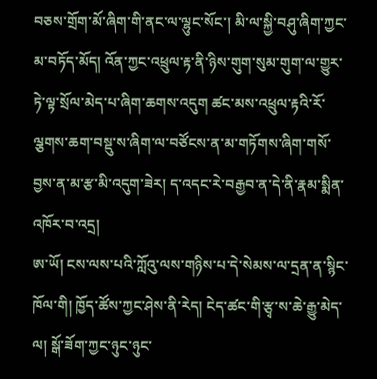བཅས་གྲོག་མོ་ཞིག་གི་ནང་ལ་ལྷུང་སོང་། མི་ལ་སྐྱི་བཤུ་ཞིག་ཀྱང་མ་བཏོད་མོད། འོན་ཀྱང་འཕྲུལ་རྟ་ནི་ཉིས་གུག་སུམ་གུག་ལ་གྱུར་ཏེ་ལྟ་སྲོལ་མེད་པ་ཞིག་ཆགས་འདུག ཚང་མས་འཕྲུལ་རྟའི་རོ་ལྕགས་ཆག་བསྡུ་ས་ཞིག་ལ་བཙོངས་ན་མ་གཏོགས་ཞིག་གསོ་བྱས་ན་མ་རྩ་མི་འདུག་ཟེར། ད་འདང་རེ་བརྒྱབ་ན་དེ་ནི་རྣམ་སྨིན་འཁོར་བ་འདྲ།
ཨ་ཡོ། ངས་ལས་པའི་ཀློའུ་ལས་གཉིས་པ་དེ་སེམས་ལ་དྲན་ན་སྙིང་ཁོལ་གི། ཁྱོད་ཚོས་ཀྱང་ཤེས་ནི་རེད། ངེད་ཚང་གི་རྩྭ་ས་ཆེ་རྒྱུ་མེད་ལ། སྒོ་ཟོག་ཀྱང་ཉུང་ཉུང་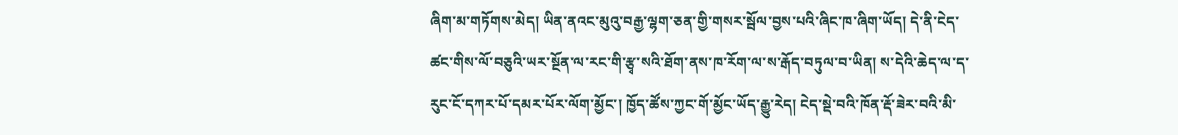ཞིག་མ་གཏོགས་མེད། ཡིན་ནའང་མུའུ་བརྒྱ་ལྷག་ཅན་གྱི་གསར་སྦོལ་བྱས་པའི་ཞིང་ཁ་ཞིག་ཡོད། དེ་ནི་ངེད་ཚང་གིས་ལོ་བཅུའི་ཡར་སྔོན་ལ་རང་གི་རྩྭ་སའི་ཐོག་ནས་ཁ་རོག་ལ་ས་རྒོད་བཏུལ་བ་ཡིན། ས་དེའི་ཆེད་ལ་ད་རུང་ངོ་དཀར་པོ་དམར་པོར་ལོག་མྱོང་། ཁྱོད་ཚོས་ཀྱང་གོ་མྱོང་ཡོད་རྒྱུ་རེད། ངེད་སྡེ་བའི་ཁོན་རྡོ་ཟེར་བའི་མི་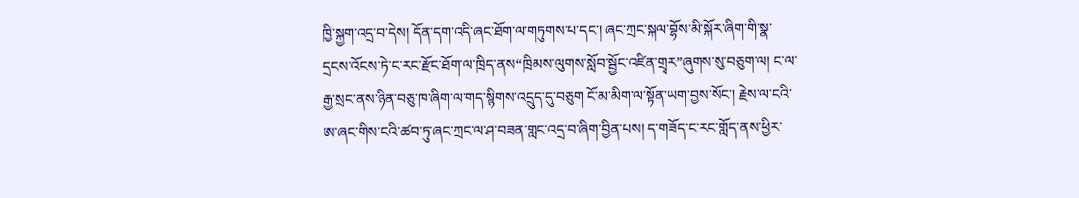ཁྱི་སྐྱག་འདྲ་བ་དེས། དོན་དག་འདི་ཞང་ཐོག་ལ་གཏུགས་པ་དང་། ཞང་ཀྲང་སྐལ་བྷོས་མི་སྐོར་ཞིག་གི་སྣ་དྲངས་འོངས་ཏེ་ང་རང་རྫོང་ཐོག་ལ་ཁྲིད་ནས“ཁྲིམས་ལུགས་སློབ་སྦྱོང་འཛིན་གྲྭར”ཞུགས་སུ་བཅུག་ལ། ང་ལ་རྒྱ་སྲང་ནས་ཉིན་བཅུ་ཁ་ཞིག་ལ་གད་སྙིགས་འདྲུད་དུ་བཅུག ངོ་མ་མིག་ལ་སྟོན་ཡག་བྱས་སོང་། རྗེས་ལ་ངའི་ཨ་ཞང་གིས་ངའི་ཚབ་ཏུ་ཞང་ཀྲང་ལ་ཤ་བཟན་གླང་འདྲ་བ་ཞིག་བྱིན་པས། ད་གཟོད་ང་རང་གློད་ནས་ཕྱིར་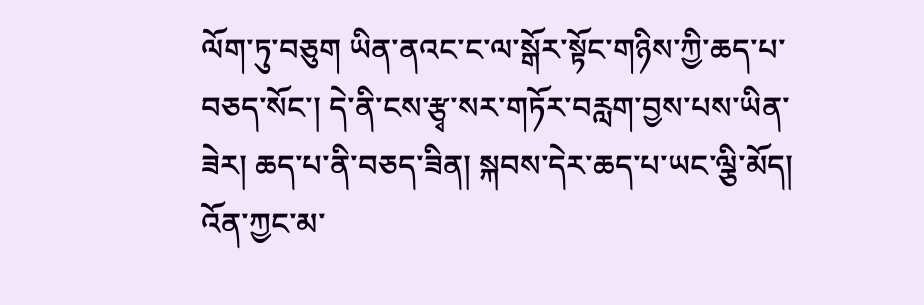ལོག་ཏུ་བཅུག ཡིན་ནའང་ང་ལ་སྒོར་སྟོང་གཉིས་ཀྱི་ཆད་པ་བཅད་སོང་། དེ་ནི་ངས་རྩྭ་སར་གཏོར་བརླག་བྱས་པས་ཡིན་ཟེར། ཆད་པ་ནི་བཅད་ཟིན། སྐབས་དེར་ཆད་པ་ཡང་ལྕི་མོད། འོན་ཀྱང་མ་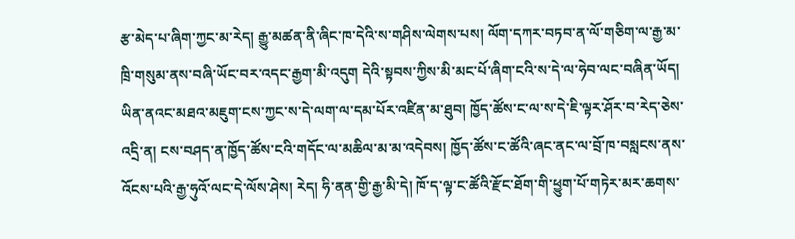རྩ་མེད་པ་ཞིག་ཀྱང་མ་རེད། རྒྱུ་མཚན་ནི་ཞིང་ཁ་དེའི་ས་གཤིས་ལེགས་པས། ལོག་དཀར་བཏབ་ན་ལོ་གཅིག་ལ་རྒྱ་མ་ཁྲི་གསུམ་ནས་བཞི་ཡོང་བར་འདང་རྒྱག་མི་འདུག དེའི་སྟབས་ཀྱིས་མི་མང་པོ་ཞིག་ངའི་ས་དེ་ལ་ཧེབ་ལང་བཞིན་ཡོད། ཡིན་ནའང་མཐའ་མཇུག་ངས་ཀྱང་ས་དེ་ལག་ལ་དམ་པོར་འཛིན་མ་ཐུབ། ཁྱོད་ཚོས་ང་ལ་ས་དེ་ཇི་ལྟར་ཤོར་བ་རེད་ཅེས་འདྲི་ན། ངས་བཤད་ན་ཁྱོད་ཚོས་ངའི་གདོང་ལ་མཆིལ་མ་མ་འདེབས། ཁྱོད་ཚོས་ང་ཚོའི་ཞང་ནང་ལ་བྲོ་ཁ་བསླངས་ནས་འོངས་པའི་རྒྱ་ཧུའོ་ལང་དེ་ལོས་ཤེས། རེད། ཧི་ནན་གྱི་རྒྱ་མི་དེ། ཁོ་ད་ལྟ་ང་ཚོའི་རྫོང་ཐོག་གི་ཕྱུག་པོ་གཏེར་མར་ཆགས་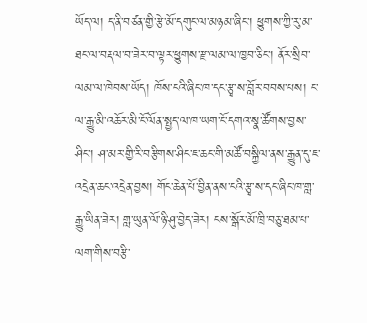ཡོད་ལ། ད་ནི་བཙན་གྱི་རྩེ་མོ་དགུང་ལ་མཉམ་ཞིང་། ཕྱུགས་ཀྱི་རུ་མ་ཐང་ལ་བརྡལ་བ་ཟེར་བ་ལྟར་ཕྱུགས་རྫ་ལམ་ལ་ཁྱབ་ཅིང་། ནོར་སྲིབ་ལམ་ལ་ཁེབས་ཡོད། ཁོས་ངའི་ཞིང་ཁ་དང་རྩྭ་ས་བློར་བབས་པས། ང་ལ་རྒྱུ་མི་འཆོར་མི་ངོ་ལོན་སྤྱད་ལ་ཁ་ཡག་ངོ་དགའ་སྣ་ཚོགས་བྱས་ཤིང་། ཤ་མར་གྱི་རི་བརྩིགས་ཤིང་ཇ་ཆང་གི་མཚོ་བསྐྱིལ་ནས་རྒྱུན་དུ་ཇ་འདྲེན་ཆང་འདྲེན་བྱས། གོང་ཆེན་པོ་བྱིན་ནས་ངའི་རྩྭ་ས་དང་ཞིང་ཁ་གླ་རྒྱུ་ཡིན་ཟེར། གླ་ཡུན་ལོ་ཉི་ཤུ་བྱེད་ཟེར། ངས་སྒོར་མོ་ཁྲི་བཅུ་ཐམ་པ་ལག་གིས་བརྩི་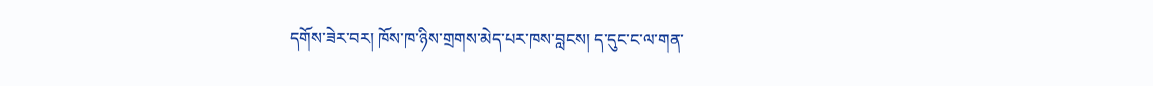དགོས་ཟེར་བར། ཁོས་ཁ་ཉིས་གྲགས་མེད་པར་ཁས་བླངས། ད་དུང་ང་ལ་གན་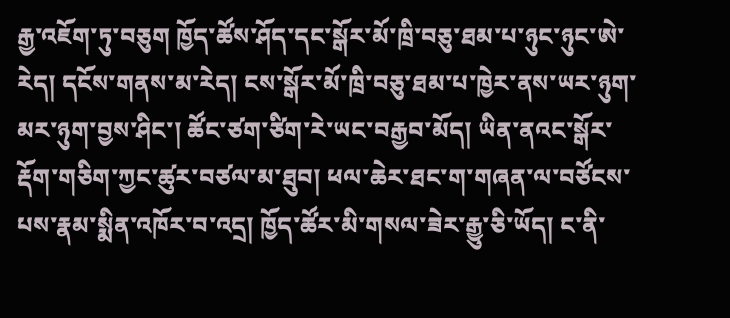རྒྱ་འཇོག་ཏུ་བཅུག ཁྱོད་ཚོས་ཤོད་དང་སྒོར་མོ་ཁྲི་བཅུ་ཐམ་པ་ཉུང་ཉུང་ཨེ་རེད། དངོས་གནས་མ་རེད། ངས་སྒོར་མོ་ཁྲི་བཅུ་ཐམ་པ་ཁྱེར་ནས་ཡར་ཉུག་མར་ཉུག་བྱས་ཤིང་། ཚོང་ཙག་ཙིག་རེ་ཡང་བརྒྱབ་མོད། ཡིན་ནའང་སྒོར་རྡོག་གཅིག་ཀྱང་ཚུར་བཙལ་མ་ཐུབ། ཕལ་ཆེར་ཐང་ག་གཞན་ལ་བཙོངས་པས་རྣམ་སྨིན་འཁོར་བ་འདྲ། ཁྱོད་ཚོར་མི་གསལ་ཟེར་རྒྱུ་ཅི་ཡོད། ང་ནི་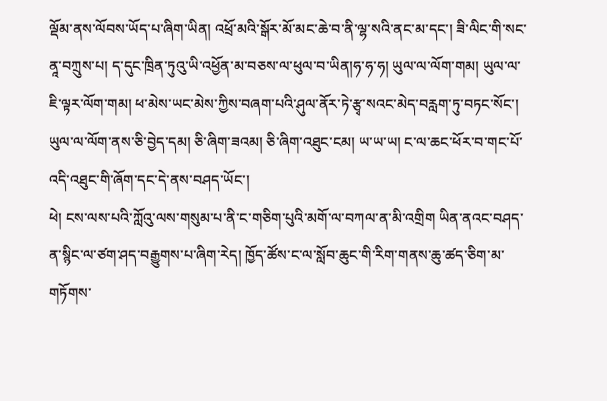ལྡོམ་ནས་ལོབས་ཡོད་པ་ཞིག་ཡིན། འཕྲོ་མའི་སྒོར་མོ་མང་ཆེ་བ་ནི་ལྷ་སའི་ནང་མ་དང་། ཟི་ལིང་གི་སང་ནཱ་བཀྲུས་པ། ད་དུང་ཁྲིན་ཏུའུ་ཡི་འཕྱོན་མ་བཅས་ལ་ཕུལ་བ་ཡིན།ཧ་ཧ་ཧ། ཡུལ་ལ་ལོག་གམ། ཡུལ་ལ་ཇི་ལྟར་ལོག་གམ། ཕ་མེས་ཡང་མེས་ཀྱིས་བཞག་པའི་ཤུལ་ནོར་ཏེ་རྩྭ་སའང་མེད་བརླག་ཏུ་བཏང་སོང་། ཡུལ་ལ་ལོག་ནས་ཅི་བྱེད་དམ། ཅི་ཞིག་ཟའམ། ཅི་ཞིག་འཐུང་ངམ། ཡ་ཡ་ཡ། ང་ལ་ཆང་ཕོར་བ་གང་པོ་འདི་འཐུང་གི་ཞོག་དང་དེ་ནས་བཤད་ཡོང་།
ཕེ། ངས་ལས་པའི་ཀློའུ་ལས་གསུམ་པ་ནི་ང་གཅིག་པུའི་མགོ་ལ་བཀལ་ན་མི་འགྲིག ཡིན་ནའང་བཤད་ན་སྙིང་ལ་ཙག་ཤད་བརྒྱུགས་པ་ཞིག་རེད། ཁྱོད་ཚོས་ང་ལ་སློབ་ཆུང་གི་རིག་གནས་ཆུ་ཚད་ཅིག་མ་གཏོགས་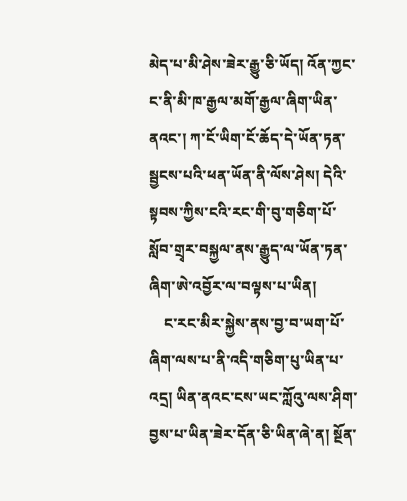མེད་པ་མི་ཤེས་ཟེར་རྒྱུ་ཅི་ཡོད། འོན་ཀྱང་ང་ནི་མི་ཁ་རྒྱལ་མགོ་རྒྱལ་ཞིག་ཡིན་ནའང་། ཀ་ངོ་ཡིག་ངོ་ཆོད་དེ་ཡོན་ཏན་སྦྱངས་པའི་ཕན་ཡོན་ནི་ལོས་ཤེས། དེའི་སྟབས་ཀྱིས་ངའི་རང་གི་བུ་གཅིག་པོ་སློབ་གྲྭར་བསྐྱལ་ནས་རྒྱུད་ལ་ཡོན་ཏན་ཞིག་ཨེ་འབྱོར་ལ་བལྟས་པ་ཡིན།
    ང་རང་མིར་སྐྱེས་ནས་བྱ་བ་ཡག་པོ་ཞིག་ལས་པ་ནི་འདི་གཅིག་པུ་ཡིན་པ་འདྲ། ཡིན་ནའང་ངས་ཡང་ཀློའུ་ལས་ཤིག་བྱས་པ་ཡིན་ཟེར་དོན་ཅི་ཡིན་ཞེ་ན། སྔོན་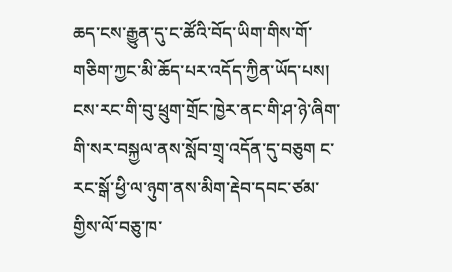ཆད་ངས་རྒྱུན་དུ་ང་ཚོའི་བོད་ཡིག་གིས་གོ་གཅིག་ཀྱང་མི་ཆོད་པར་འདོད་ཀྱིན་ཡོད་པས། ངས་རང་གི་བུ་ཕྲུག་གྲོང་ཁྱེར་ནང་གི་ཤ་ཉེ་ཞིག་གི་སར་བསྐྱལ་ནས་སློབ་གྲྭ་འདོན་དུ་བཅུག ང་རང་སྒོ་ཕྱི་ལ་ཉུག་ནས་མིག་རྡེབ་དབང་ཙམ་གྱིས་ལོ་བཅུ་ཁ་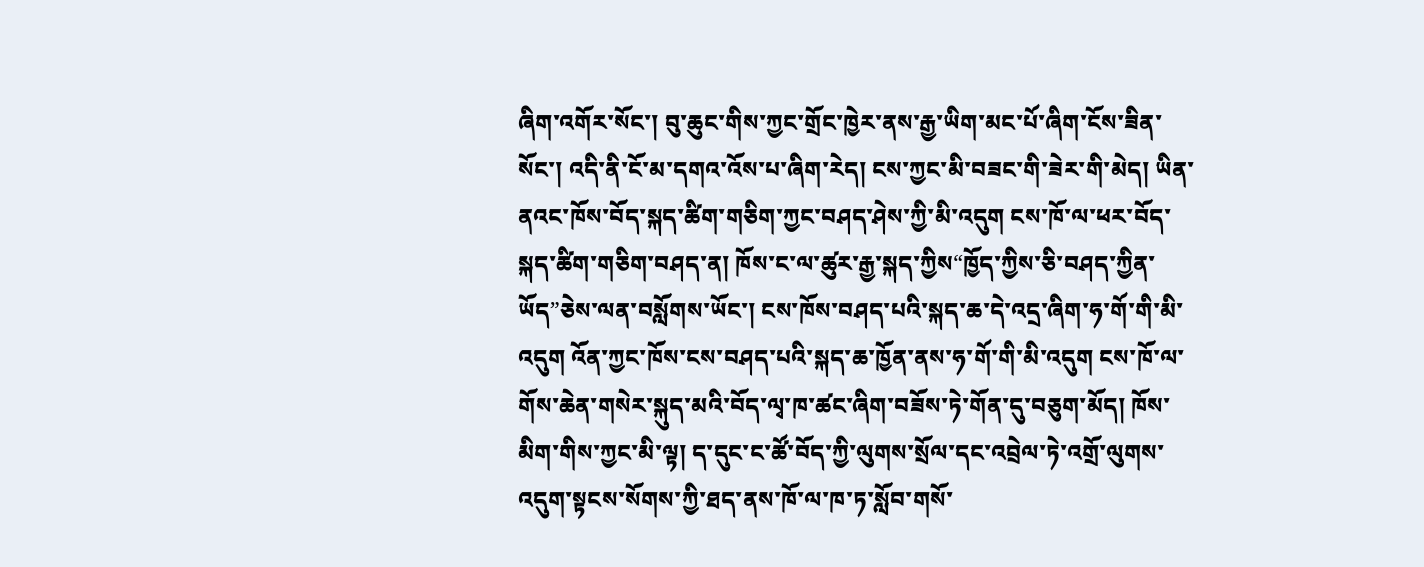ཞིག་འགོར་སོང་། བུ་ཆུང་གིས་ཀྱང་གྲོང་ཁྱེར་ནས་རྒྱ་ཡིག་མང་པོ་ཞིག་ངོས་ཟིན་སོང་། འདི་ནི་ངོ་མ་དགའ་འོས་པ་ཞིག་རེད། ངས་ཀྱང་མི་བཟང་གི་ཟེར་གི་མེད། ཡིན་ནའང་ཁོས་བོད་སྐད་ཚིག་གཅིག་ཀྱང་བཤད་ཤེས་ཀྱི་མི་འདུག ངས་ཁོ་ལ་ཕར་བོད་སྐད་ཚིག་གཅིག་བཤད་ན། ཁོས་ང་ལ་ཚུར་རྒྱ་སྐད་ཀྱིས“ཁྱོད་ཀྱིས་ཅི་བཤད་ཀྱིན་ཡོད”ཅེས་ལན་བསློགས་ཡོང་། ངས་ཁོས་བཤད་པའི་སྐད་ཆ་དེ་འདྲ་ཞིག་ཧ་གོ་གི་མི་འདུག འོན་ཀྱང་ཁོས་ངས་བཤད་པའི་སྐད་ཆ་ཁྱོན་ནས་ཧ་གོ་གི་མི་འདུག ངས་ཁོ་ལ་གོས་ཆེན་གསེར་སྐུད་མའི་བོད་ལྭ་ཁ་ཚང་ཞིག་བཟོས་ཏེ་གོན་དུ་བཅུག་མོད། ཁོས་མིག་གིས་ཀྱང་མི་ལྟ། ད་དུང་ང་ཚོ་བོད་ཀྱི་ལུགས་སྲོལ་དང་འབྲེལ་ཏེ་འགྲོ་ལུགས་འདུག་སྟངས་སོགས་ཀྱི་ཐད་ནས་ཁོ་ལ་ཁ་ཏ་སློབ་གསོ་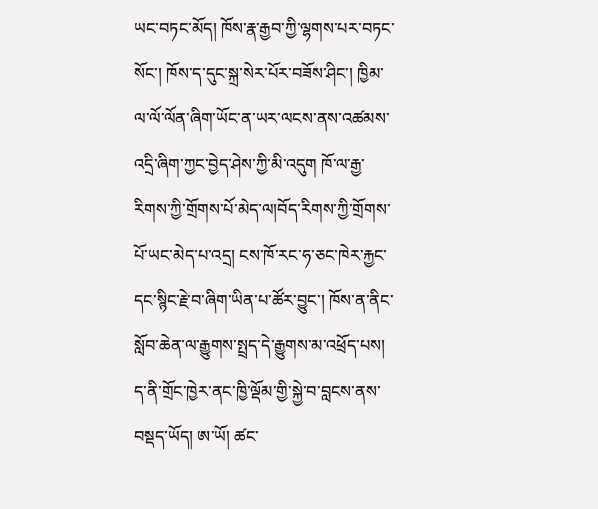ཡང་བཏང་མོད། ཁོས་རྣ་རྒྱབ་ཀྱི་ལྷགས་པར་བཏང་སོང་། ཁོས་ད་དུང་སྐྲ་སེར་པོར་བཟོས་ཤིང་། ཁྱིམ་ལ་ལོ་ལོན་ཞིག་ཡོང་ན་ཡར་ལངས་ནས་འཚམས་འདྲི་ཞིག་ཀྱང་བྱེད་ཤེས་ཀྱི་མི་འདུག ཁོ་ལ་རྒྱ་རིགས་ཀྱི་གྲོགས་པོ་མེད་ལ།བོད་རིགས་ཀྱི་གྲོགས་པོ་ཡང་མེད་པ་འདྲ། ངས་ཁོ་རང་ཧ་ཅང་ཁེར་རྐྱང་དང་སྙིང་རྗེ་བ་ཞིག་ཡིན་པ་ཚོར་བྱུང་། ཁོས་ན་ནིང་སློབ་ཆེན་ལ་རྒྱུགས་སྤྲད་དེ་རྒྱུགས་མ་འཕྲོད་པས། ད་ནི་གྲོང་ཁྱེར་ནང་ཁྱི་ལྡོམ་གྱི་སྐྱེ་བ་བླངས་ནས་བསྡད་ཡོད། ཨ་ཡོ། ཚང་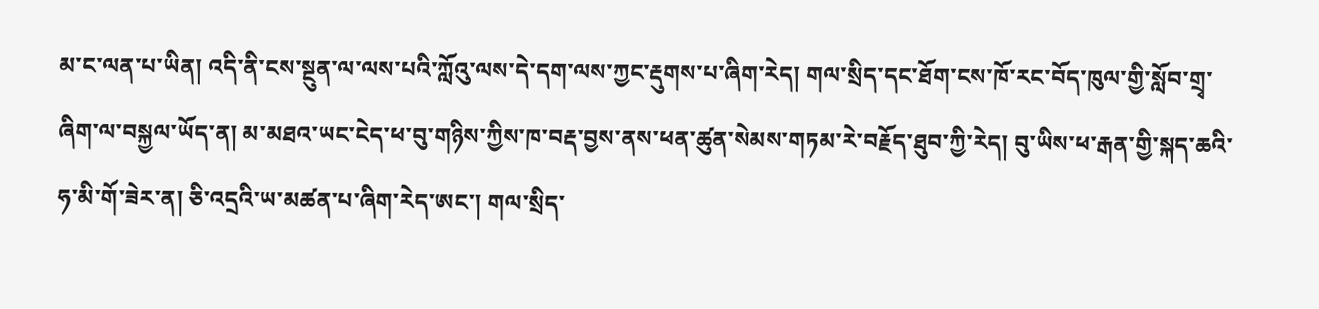མ་ང་ལན་པ་ཡིན། འདི་ནི་ངས་སྔུན་ལ་ལས་པའི་ཀློའུ་ལས་དེ་དག་ལས་ཀྱང་རྡུགས་པ་ཞིག་རེད། གལ་སྲིད་དང་ཐོག་ངས་ཁོ་རང་བོད་ཁུལ་གྱི་སློབ་གྲྭ་ཞིག་ལ་བསྐྱལ་ཡོད་ན། མ་མཐའ་ཡང་ངེད་ཕ་བུ་གཉིས་ཀྱིས་ཁ་བརྡ་བྱས་ནས་ཕན་ཚུན་སེམས་གཏམ་རེ་བརྗོད་ཐུབ་ཀྱི་རེད། བུ་ཡིས་ཕ་རྒན་གྱི་སྐད་ཆའི་ཧ་མི་གོ་ཟེར་ན། ཅི་འདྲའི་ཡ་མཚན་པ་ཞིག་རེད་ཨང་། གལ་སྲིད་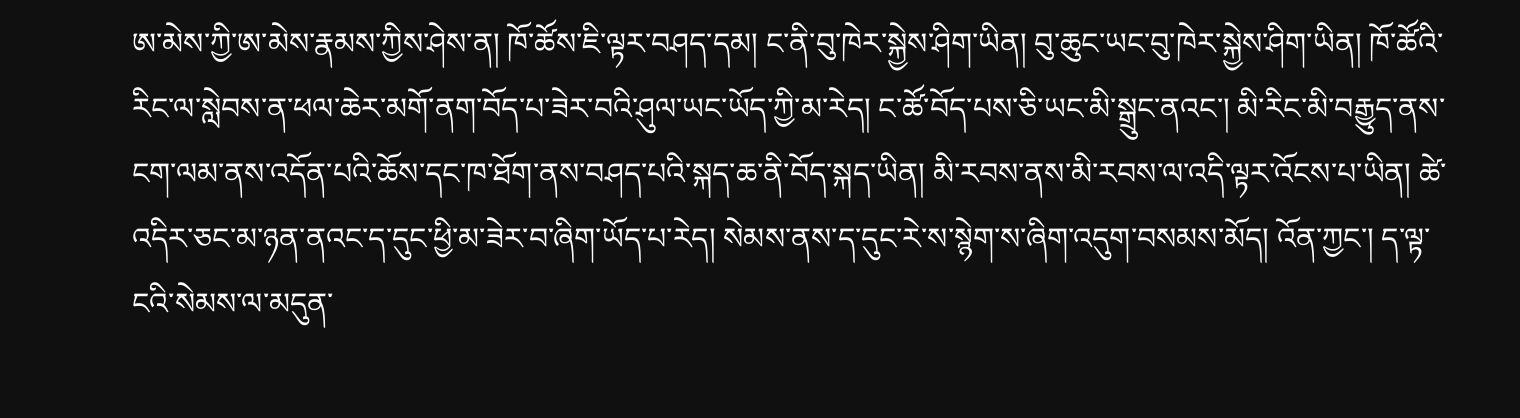ཨ་མེས་ཀྱི་ཨ་མེས་རྣམས་ཀྱིས་ཤེས་ན། ཁོ་ཚོས་ཇི་ལྟར་བཤད་དམ། ང་ནི་བུ་ཁེར་སྐྱེས་ཤིག་ཡིན། བུ་ཆུང་ཡང་བུ་ཁེར་སྐྱེས་ཤིག་ཡིན། ཁོ་ཚོའི་རིང་ལ་སླེབས་ན་ཕལ་ཆེར་མགོ་ནག་བོད་པ་ཟེར་བའི་ཤུལ་ཡང་ཡོད་ཀྱི་མ་རེད། ང་ཚོ་བོད་པས་ཅི་ཡང་མི་སྒྲུང་ནའང་། མི་རིང་མི་བརྒྱུད་ནས་ངག་ལམ་ནས་འདོན་པའི་ཆོས་དང་ཁ་ཐོག་ནས་བཤད་པའི་སྐད་ཆ་ནི་བོད་སྐད་ཡིན། མི་རབས་ནས་མི་རབས་ལ་འདི་ལྟར་འོངས་པ་ཡིན། ཚེ་འདིར་ཅང་མ་ཉན་ནའང་ད་དུང་ཕྱི་མ་ཟེར་བ་ཞིག་ཡོད་པ་རེད། སེམས་ནས་ད་དུང་རེ་ས་སྙེག་ས་ཞིག་འདུག་བསམས་མོད། འོན་ཀྱང་། ད་ལྟ་ངའི་སེམས་ལ་མདུན་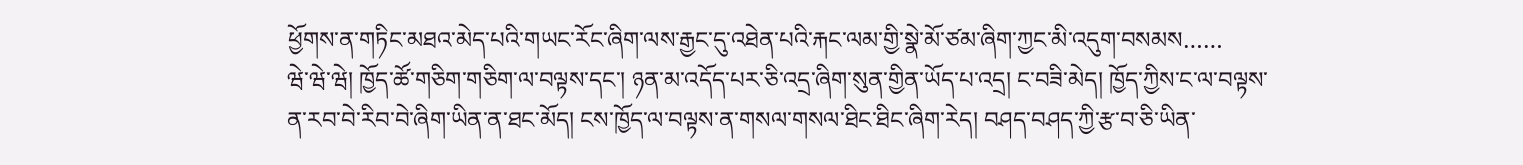ཕྱོགས་ན་གཏིང་མཐའ་མེད་པའི་གཡང་རོང་ཞིག་ལས་རྒྱང་དུ་འཐེན་པའི་རྐང་ལམ་གྱི་སྣེ་མོ་ཙམ་ཞིག་ཀྱང་མི་འདུག་བསམས……
ཝེ་ཝེ་ཝེ། ཁྱོད་ཚོ་གཅིག་གཅིག་ལ་བལྟས་དང་། ཉན་མ་འདོད་པར་ཅི་འདྲ་ཞིག་སུན་གྱིན་ཡོད་པ་འདྲ། ང་བཟི་མེད། ཁྱོད་ཀྱིས་ང་ལ་བལྟས་ན་རབ་བེ་རིབ་བེ་ཞིག་ཡིན་ན་ཐང་མོད། ངས་ཁྱོད་ལ་བལྟས་ན་གསལ་གསལ་ཐིང་ཐིང་ཞིག་རེད། བཤད་བཤད་ཀྱི་རྩ་བ་ཅི་ཡིན་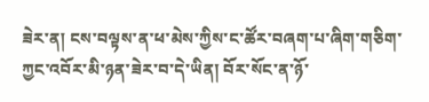ཟེར་ན། ངས་བལྟས་ན་ཕ་མེས་ཀྱིས་ང་ཚོར་བཞག་པ་ཞིག་གཅིག་ཀྱང་འབོར་མི་ཉན་ཟེར་བ་དེ་ཡིན། བོར་སོང་ན་ཉོ་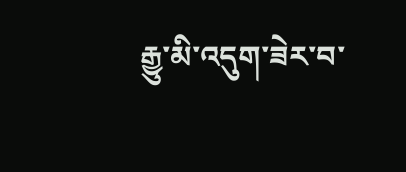རྒྱུ་མི་འདུག་ཟེར་བ་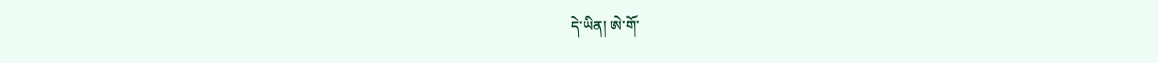དེ་ཡིན། ཨེ་གོ་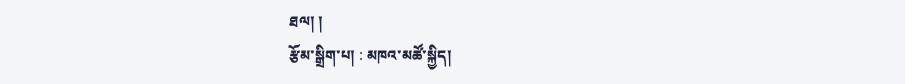ཐལ། །
རྩོམ་སྒྲིག་པ། : མཁའ་མཚོ་སྐྱིད།